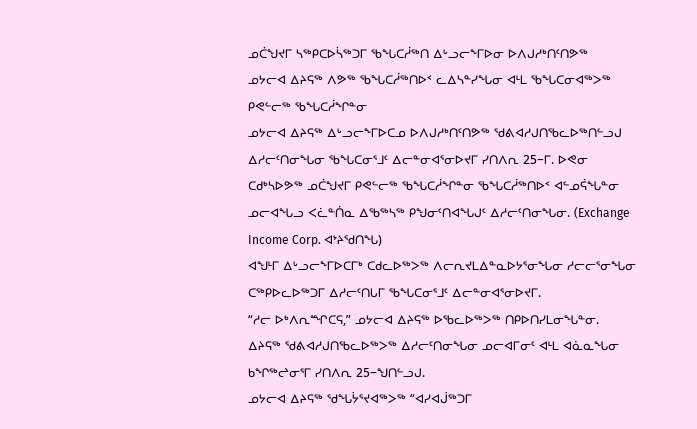ᓄᑖᖑᔪᒥ ᓴᖅᑭᑕᐅᓵᖅᑐᒥ ᖃᖓᑕᓲᖅᑎ ᐃᒡᓗᓕᖕᒥᐅᓂ ᐅᐱᒍᓱᒃᑎᑦᑎᕗᖅ
ᓄᔭᓕᐊ ᐃᔨᕋᖅ ᐱᕗᖅ ᖃᖓᑕᓲᖅᑎᐅᑉ ᓚᐃᓴᓐᓯᖓᓂ ᐊᒻᒪ ᖃᖓᑕᓂᐊᖅᐳᖅ ᑭᕙᓪᓕᖅ ᖃᖓᑕᓲᖏᓐᓂ
ᓄᔭᓕᐊ ᐃᔨᕋᖅ ᐃᒡᓗᓕᖕᒥᐅᑕᓄ ᐅᐱᒍᓱᒃᑎᑦᑎᕗᖅ ᖁᕕᐊᓱᒍᑎᖃᓚᐅᖅᑎᓪᓗᒍ ᐃᓱᓕᑦᑎᓂᖓᓂ ᖃᖓᑕᓂᕐᒧᑦ ᐃᓕᓐᓂᐊᕐᓂᐅᔪᒥ ᓯᑎᐱᕆ 25−ᒥ. ᐅᕙᓂ ᑕᑯᒃᓴᐅᕗᖅ ᓄᑖᖑᔪᒥ ᑭᕙᓪᓕᖅ ᖃᖓᑕᓲᖏᓐᓂ ᖃᖓᑕᓲᖅᑎᐅᑉ ᐊᓪᓄᕌᖓᓐᓂ ᓄᓕᐊᖓᓗ ᐸᓛᓐᑏᓇ ᐃᖃᖅᓴᖅ ᑭᖑᓂᑦᑎᐊᖓᒍᑦ ᐃᓱᓕᑦᑎᓂᖓᓂ. (Exchange Income Corp. ᐊᔾᔨᖁᑎᖓ)
ᐊᖑᒻᒥ ᐃᒡᓗᓕᖕᒥᐅᑕᒥᒃ ᑕᑯᓚᐅᖅᐳᖅ ᐱᓕᕆᔪᒪᐃᓐᓇᐅᔭᕐᓂᖓᓂ ᓱᓕᓕᕐᓂᖓᓂ ᑕᖅᑭᐅᓚᐅᖅᑐᒥ ᐃᓱᓕᑦᑎᒐᒥ ᖃᖓᑕᓂᕐᒧᑦ ᐃᓕᓐᓂᐊᕐᓂᐅᔪᒥ.
“ᓱᓕ ᐅᒃᐱᕆᙱᑕᕋ,” ᓄᔭᓕᐊ ᐃᔨᕋᖅ ᐅᖃᓚᐅᖅᐳᖅ ᑎᑭᐅᑎᓯᒪᓂᖓᓐᓂ.
ᐃᔨᕋᖅ ᖁᕕᐊᓱᒍᑎᖃᓚᐅᖅᐳᖅ ᐃᓱᓕᑦᑎᓂᖓᓂ ᓄᓕᐊᒥᓂᑦ ᐊᒻᒪ ᐊᓈᓇᖓᓂ ᑲᖏᖅᖠᓂᕐᒥ ᓯᑎᐱᕆ 25−ᖑᑎᓪᓗᒍ.
ᓄᔭᓕᐊ ᐃᔨᕋᖅ ᖁᖓᔮᕐᔪᐊᖅᐳᖅ “ᐊᓯᐊᒎᖅᑐᒥ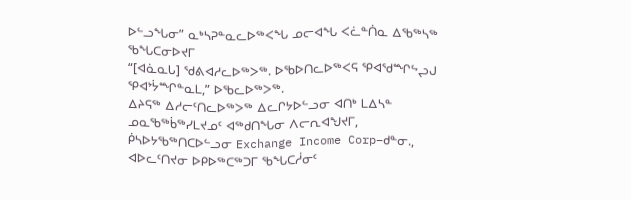ᐅᓪᓗᖓᓂ” ᓇᒃᓴᕈᓐᓇᓚᐅᖅᐸᖓ ᓄᓕᐊᖓ ᐸᓛᓐᑏᓇ ᐃᖃᖅᓴᖅ ᖃᖓᑕᓂᐅᔪᒥ
“[ᐊᓈᓇᒐ] ᖁᕕᐊᓱᓚᐅᖅᐳᖅ. ᐅᖃᐅᑎᓚᐅᖅᐸᕋ ᕿᐊᖁᙱᖦᖢᒍ ᕿᐊᔾᔮᙱᓐᓇᒪ,” ᐅᖃᓚᐅᖅᐳᖅ.
ᐃᔨᕋᖅ ᐃᓱᓕᑦᑎᓚᐅᖅᐳᖅ ᐃᓚᒋᔭᐅᓪᓗᓂ ᐊᑎᒃ ᒪᐃᓴᓐ ᓄᓇᖃᖅᑳᖅᓯᒪᔪᓄᑦ ᐊᖅᑯᑎᖓᓂ ᐱᓕᕆᐊᖑᔪᒥ, ᑮᓴᐅᔭᖃᖅᑎᑕᐅᓪᓗᓂ Exchange Income Corp−ᑯᓐᓂ., ᐊᐅᓚᑦᑎᔪᓂ ᐅᑭᐅᖅᑕᖅᑐᒥ ᖃᖓᑕᓲᓂᑦ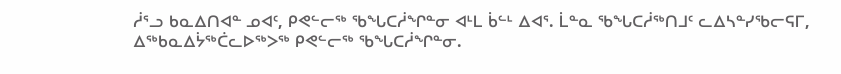ᓲᕐᓗ ᑲᓇᐃᑎᐊᓐ ᓄᐊᑦ, ᑭᕙᓪᓕᖅ ᖃᖓᑕᓲᖏᓐᓂ ᐊᒻᒪ ᑳᓪᒻ ᐃᐊᕐ. ᒫᓐᓇ ᖃᖓᑕᓲᖅᑎᒧᑦ ᓚᐃᓴᓐᓯᖃᓕᕋᒥ, ᐃᖅᑲᓇᐃᔮᖅᑖᓚᐅᖅᐳᖅ ᑭᕙᓪᓕᖅ ᖃᖓᑕᓲᖏᓐᓂ.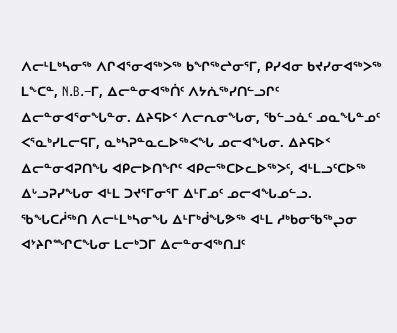ᐱᓕᒻᒪᒃᓴᓂᖅ ᐱᒋᐊᕐᓂᐊᖅᐳᖅ ᑲᖏᖅᖠᓂᕐᒥ, ᑭᓯᐊᓂ ᑲᔪᓯᓂᐊᖅᐳᖅ ᒪᖕᑕᓐ, N.B.−ᒥ, ᐃᓕᓐᓂᐊᖅᑏᑦ ᐱᔭᕇᖅᓯᑎᓪᓗᒋᑦ ᐃᓕᓐᓂᐊᕐᓂᖓᓐᓂ. ᐃᔨᕋᐅᑉ ᐱᓕᕆᓂᖓᓂ, ᖃᓪᓗᓈᑦ ᓄᓇᖓᓐᓄᑦ ᐸᕐᓇᒃᓯᒪᓕᕋᒥ, ᓇᒃᓴᕈᓐᓇᓚᐅᖅᐸᖓ ᓄᓕᐊᖓᓂ. ᐃᔨᕋᐅᑉ ᐃᓕᓐᓂᐊᕈᑎᖓ ᐊᑭᓕᐅᑎᖏᑦ ᐊᑭᓕᖅᑕᐅᓚᐅᖅᐳᑦ, ᐊᒻᒪᓗᑦᑕᐅᖅ ᐃᒡᓗᕈᓯᖓᓂ ᐊᒻᒪ ᑐᔪᕐᒥᓂᕐᒥ ᐃᒻᒥᓄᑦ ᓄᓕᐊᖓᓄᓪᓗ.
ᖃᖓᑕᓲᖅᑎ ᐱᓕᒻᒪᒃᓴᓂᖓ ᐃᒻᒥᒃᑰᖓᕗᖅ ᐊᒻᒪ ᓱᒃᑲᓂᖃᖅᖢᓂ ᐊᔾᔨᒋᙱᑕᖓᓂ ᒪᓕᒃᑐᒥ ᐃᓕᓐᓂᐊᖅᑎᒧᑦ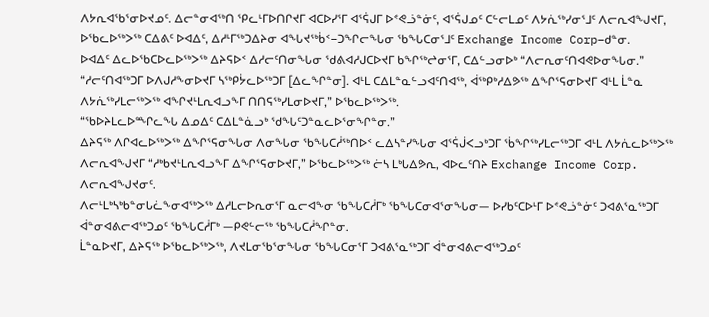ᐱᔭᕆᐊᖃᕐᓂᐅᔪᓄᑦ. ᐃᓕᓐᓂᐊᖅᑎ ᕿᓚᒻᒥᐅᑎᒋᔪᒥ ᐊᑕᐅᓯᕐᒥ ᐊᕐᕌᒍᒥ ᐅᕝᕙᓘᓐᓃᑦ, ᐊᕐᕌᒍᓄᑦ ᑕᓪᓕᒪᓄᑦ ᐱᔭᕇᖅᓯᓂᕐᒧᑦ ᐱᓕᕆᐊᖑᔪᒥ, ᐅᖃᓚᐅᖅᐳᖅ ᑕᐃᕕᑦ ᐅᐊᐃᑦ, ᐃᓱᒻᒥᖅᑐᐃᔨᓂ ᐊᖓᔪᖅᑳᑉ−ᑐᖏᓕᖓᓂ ᖃᖓᑕᓂᕐᒧᑦ Exchange Income Corp−ᑯᓐᓂ.
ᐅᐊᐃᑦ ᐃᓚᐅᖃᑕᐅᓚᐅᖅᐳᖅ ᐃᔨᕋᐅᑉ ᐃᓱᓕᑦᑎᓂᖓᓂ ᖁᕕᐊᓱᒍᑕᐅᔪᒥ ᑲᖏᖅᖠᓂᕐᒥ, ᑕᐃᓪᓗᓂᐅᒃ “ᐱᓕᕆᓂᑦᑎᐊᕙᐅᓂᖓᓂ.”
“ᓱᓕᑦᑎᐊᖅᑐᒥ ᐅᐱᒍᓱᖕᓂᐅᔪᒥ ᓴᖅᑭᔮᓚᐅᖅᑐᒥ [ᐃᓚᖏᓐᓂ]. ᐊᒻᒪ ᑕᐃᒪᓐᓇᓪᓗᐊᑦᑎᐊᖅ, ᐋᖅᑭᒃᓱᐃᕗᖅ ᐃᖏᕐᕋᓂᐅᔪᒥ ᐊᒻᒪ ᒫᓐᓇ ᐱᔭᕇᖅᓯᒪᓕᖅᐳᖅ ᐊᖏᔪᒻᒪᕆᐊᓗᖕᒥ ᑎᑎᕋᖅᓯᒪᓂᐅᔪᒥ,” ᐅᖃᓚᐅᖅᐳᖅ.
“ᖃᐅᔨᒪᓚᐅᙱᓚᖓ ᐃᓄᐃᑦ ᑕᐃᒪᓐᓈᓗᒃ ᖁᖓᑦᑐᓐᓇᓚᐅᕐᓂᖏᓐᓂ.”
ᐃᔨᕋᖅ ᐱᒋᐊᓚᐅᖅᐳᖅ ᐃᖏᕐᕋᓂᖓᓂ ᐱᓂᖓᓂ ᖃᖓᑕᓲᖅᑎᐅᑉ ᓚᐃᓴᓐᓯᖓᓂ ᐊᕐᕌᒎᐸᓗᒃᑐᒥ ᖄᖏᖅᓯᒪᓕᖅᑐᒥ ᐊᒻᒪ ᐱᔭᕇᓚᐅᖅᐳᖅ ᐱᓕᕆᐊᖑᔪᒥ “ᓱᒃᑲᔪᒻᒪᕆᐊᓗᖕᒥ ᐃᖏᕐᕋᓂᐅᔪᒥ,” ᐅᖃᓚᐅᖅᐳᖅ ᓖᓴ ᒪᒃᒐᐃᕗᕆ, ᐊᐅᓚᑦᑎᔨ Exchange Income Corp. ᐱᓕᕆᐊᖑᔪᓂᑦ.
ᐱᓕᒻᒪᒃᓴᒃᑲᓐᓂᒐᓛᖕᓂᐊᖅᐳᖅ ᐃᓱᒪᓕᐅᕆᓂᕐᒥ ᓇᓕᐊᖕᓂ ᖃᖓᑕᓲᒥᒃ ᖃᖓᑕᓂᐊᕐᓂᖓᓂ— ᐅᓯᑲᑦᑕᐅᒻᒥ ᐅᕝᕙᓘᓐᓃᑦ ᑐᐊᕕᕐᓇᖅᑐᒥ ᐋᓐᓂᐊᕕᓕᐊᖅᑐᓄᑦ ᖃᖓᑕᓲᒥᒃ —ᑭᕙᓪᓕᖅ ᖃᖓᑕᓲᖏᓐᓂ.
ᒫᓐᓇᐅᔪᒥ, ᐃᔨᕋᖅ ᐅᖃᓚᐅᖅᐳᖅ, ᐱᔪᒪᓂᖃᕐᓂᖓᓂ ᖃᖓᑕᓂᕐᒥ ᑐᐊᕕᕐᓇᖅᑐᒥ ᐋᓐᓂᐊᕕᓕᐊᖅᑐᓄᑦ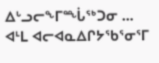ᐃᒡᓗᓕᖕᒥᙶᖅᑐᓂ … ᐊᒻᒪ ᐊᓕᐊᓇᐃᒋᔭᖃᕐᓂᕐᒥ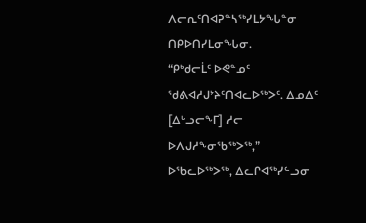ᐱᓕᕆᑦᑎᐊᕈᓐᓴᖅᓯᒪᔭᖓᓐᓂ ᑎᑭᐅᑎᓯᒪᓂᖓᓂ.
“ᑭᒃᑯᓕᒫᑦ ᐅᕙᓐᓄᑦ ᖁᕕᐊᓱᒍᔾᔨᑦᑎᐊᓚᐅᖅᐳᑦ. ᐃᓄᐃᑦ [ᐃᒡᓗᓕᖕᒥ] ᓱᓕ ᐅᐱᒍᓱᖕᓂᖃᖅᐳᖅ,” ᐅᖃᓚᐅᖅᐳᖅ, ᐃᓚᒋᐊᖅᓯᓪᓗᓂ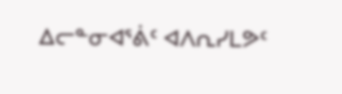ᐃᓕᓐᓂᐊᕐᕖᑦ ᐊᐱᕆᓯᒪᕗᑦ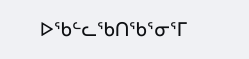ᐅᖃᓪᓚᖃᑎᖃᕐᓂᕐᒥ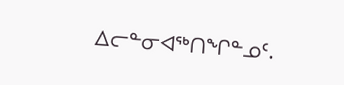ᐃᓕᓐᓂᐊᖅᑎᖏᓐᓄᑦ.